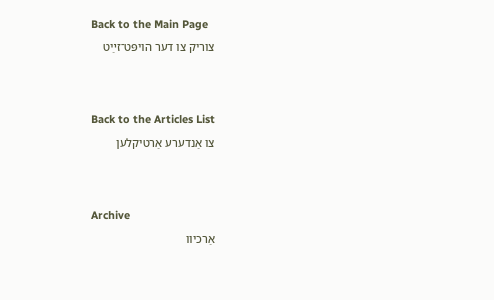Back to the Main Page
צוריק צו דער הויפּט־זײַט


Back to the Articles List
צו אַנדערע אַרטיקלען


Archive
אַרכיוו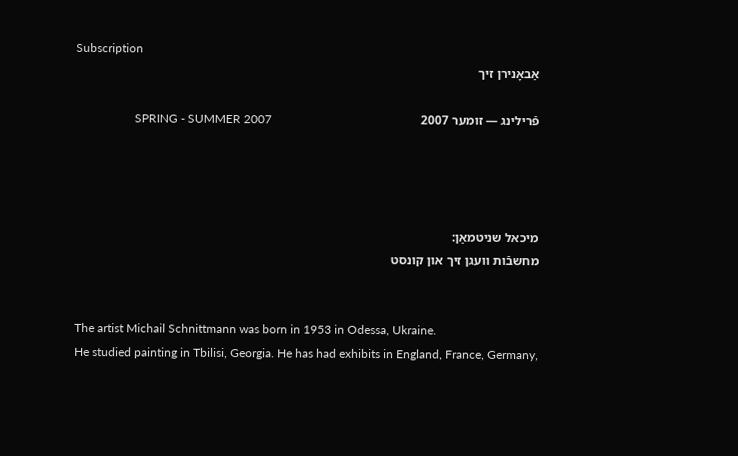Subscription
אַבאָנירן זיך

פֿרילינג — זומער 2007                                              SPRING - SUMMER 2007




מיכאל שניטמאַן:
מחשבֿות וועגן זיך און קונסט


The artist Michail Schnittmann was born in 1953 in Odessa, Ukraine.
He studied painting in Tbilisi, Georgia. He has had exhibits in England, France, Germany,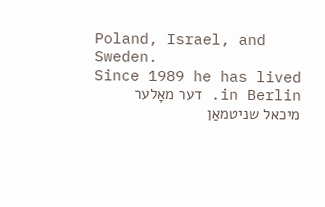Poland, Israel, and Sweden.
Since 1989 he has lived in Berlin. דער מאָלער מיכאל שניטמאַן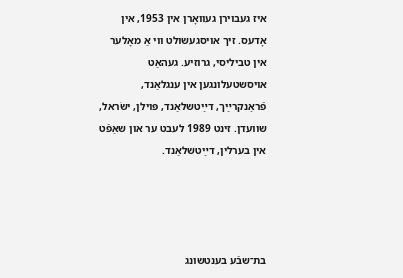איז געבוירן געוואָרן אין 1953, אין אָדעס. זיך אויסגעשולט ווי אַ מאָלער אין טביליסי, גרוזיע. געהאַט אויסשטעלונגען אין ענגלאַנד, פֿראַנקרײַך, דײַטשלאַנד, פּוילן, ישׂראל, שוועדן. זינט 1989 לעבט ער און שאַפֿט אין בערלין, דײַטשלאַנד.




בת־שבֿע בענטשונג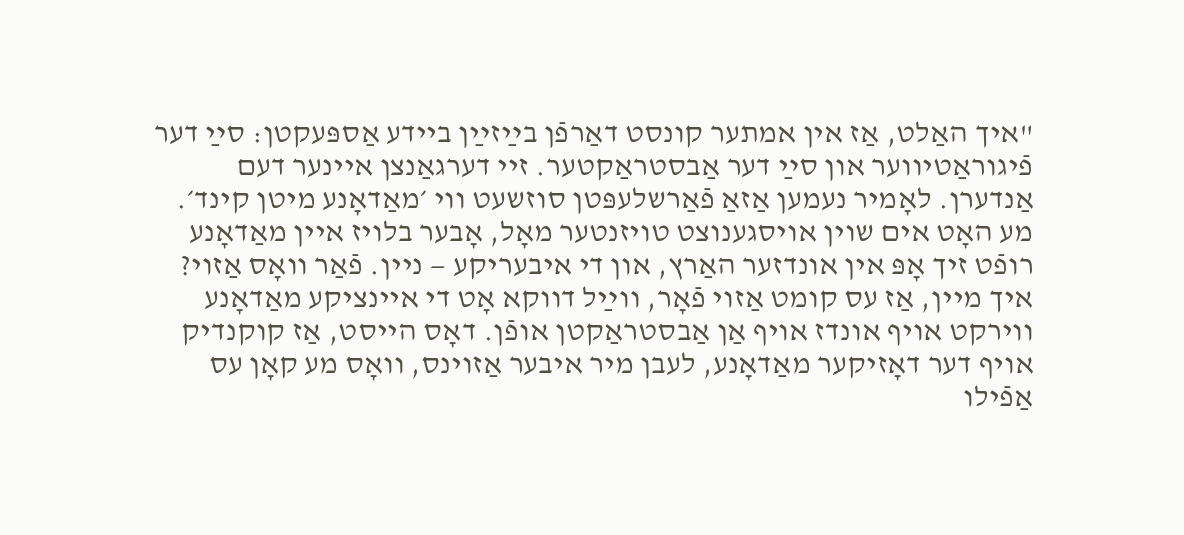"איך האַלט, אַז אין אמתער קונסט דאַרפֿן בײַזײַן ביידע אַספּעקטן: סײַ דער פֿיגוראַטיווער און סײַ דער אַבסטראַקטער. זיי דערגאַנצן איינער דעם אַנדערן. לאָמיר נעמען אַזאַ פֿאַרשלעפּטן סוזשעט ווי ׳מאַדאָנע מיטן קינד׳. מע האָט אים שוין אויסגענוצט טויזנטער מאָל, אָבער בלויז איין מאַדאָנע רופֿט זיך אָפּ אין אונדזער האַרץ, און די איבעריקע — ניין. פֿאַר וואָס אַזוי? איך מיין, אַז עס קומט אַזוי פֿאָר, ווײַל דווקא אָט די איינציקע מאַדאָנע ווירקט אויף אונדז אויף אַן אַבסטראַקטן אופֿן. דאָס הייסט, אַז קוקנדיק אויף דער דאָזיקער מאַדאָנע, לעבן מיר איבער אַזוינס, וואָס מע קאָן עס אַפֿילו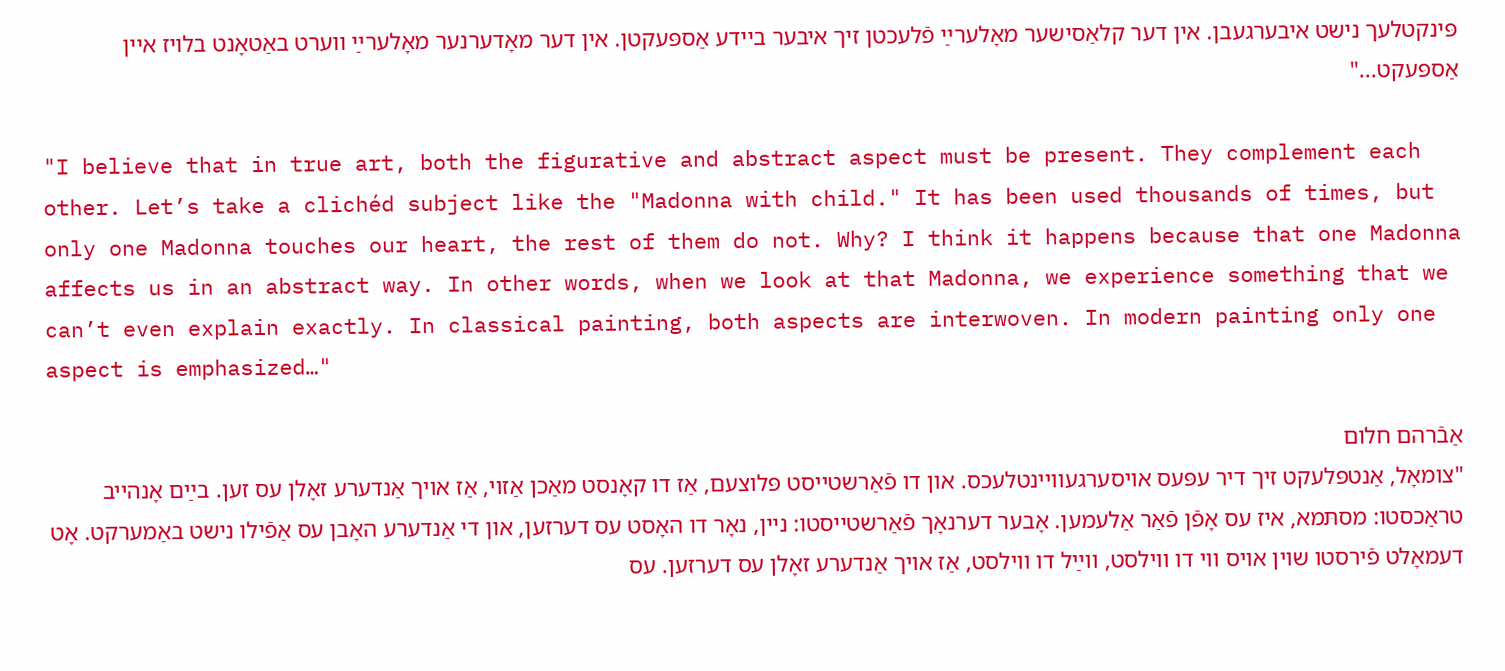פּינקטלעך נישט איבערגעבן. אין דער קלאַסישער מאָלערײַ פֿלעכטן זיך איבער ביידע אַספּעקטן. אין דער מאָדערנער מאָלערײַ ווערט באַטאָנט בלויז איין אַספּעקט..."

"I believe that in true art, both the figurative and abstract aspect must be present. They complement each other. Let’s take a clichéd subject like the "Madonna with child." It has been used thousands of times, but only one Madonna touches our heart, the rest of them do not. Why? I think it happens because that one Madonna affects us in an abstract way. In other words, when we look at that Madonna, we experience something that we can’t even explain exactly. In classical painting, both aspects are interwoven. In modern painting only one aspect is emphasized…"

אַבֿרהם חלום
"צומאָל, אַנטפּלעקט זיך דיר עפּעס אויסערגעוויינטלעכס. און דו פֿאַרשטייסט פּלוצעם, אַז דו קאָנסט מאַכן אַזוי, אַז אויך אַנדערע זאָלן עס זען. בײַם אָנהייב טראַכסטו: מסתּמא, איז עס אָפֿן פֿאַר אַלעמען. אָבער דערנאָך פֿאַרשטייסטו: ניין, נאָר דו האָסט עס דערזען, און די אַנדערע האָבן עס אַפֿילו נישט באַמערקט. אָט דעמאָלט פֿירסטו שוין אויס ווי דו ווילסט, ווײַל דו ווילסט, אַז אויך אַנדערע זאָלן עס דערזען. עס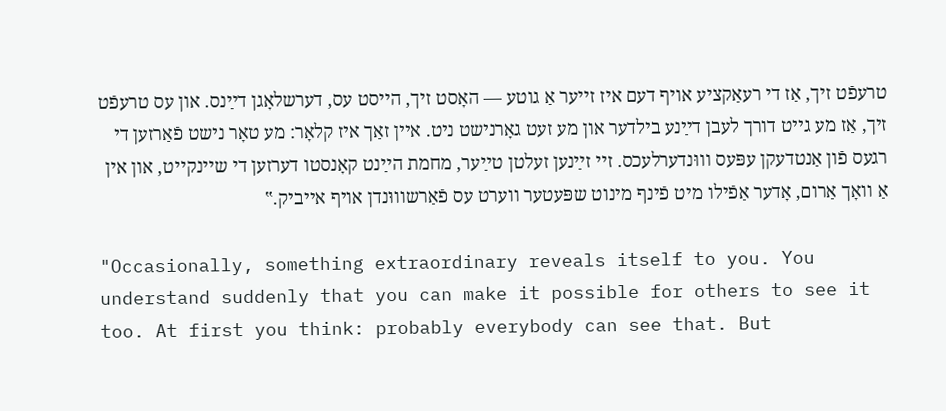טרעפֿט זיך, אַז די רעאַקציע אויף דעם איז זייער אַ גוטע — האָסט זיך, הייסט עס, דערשלאָגן דײַנס. און עס טרעפֿט זיך, אַז מע גייט דורך לעבן דײַנע בילדער און מע זעט גאָרנישט ניט. איין זאַך איז קלאָר: מע טאָר נישט פֿאַרזען די רגעס פֿון אַנטדעקן עפּעס וווּנדערלעכס. זיי זײַנען זעלטן טײַער, מחמת הײַנט קאָנסטו דערזען די שיינקייט, און אין אַ וואָך אַרום, אָדער אַפֿילו מיט פֿינף מינוט שפּעטער ווערט עס פֿאַרשוווּנדן אויף אייביק.‟

"Occasionally, something extraordinary reveals itself to you. You understand suddenly that you can make it possible for others to see it too. At first you think: probably everybody can see that. But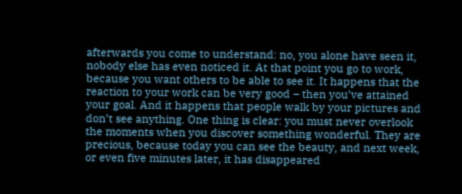afterwards you come to understand: no, you alone have seen it, nobody else has even noticed it. At that point you go to work, because you want others to be able to see it. It happens that the reaction to your work can be very good – then you’ve attained your goal. And it happens that people walk by your pictures and don’t see anything. One thing is clear: you must never overlook the moments when you discover something wonderful. They are precious, because today you can see the beauty, and next week, or even five minutes later, it has disappeared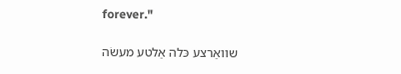forever."

שוואַרצע כּלה אַלטע מעשׂה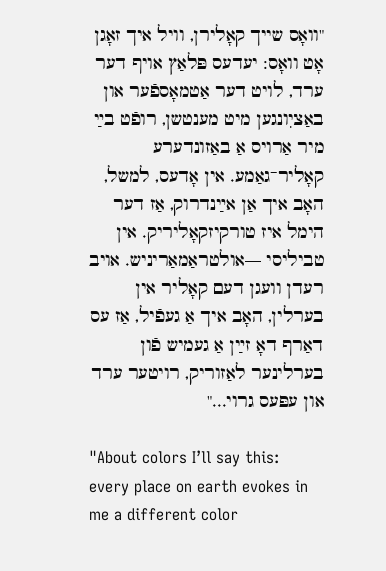"וואָס שייך קאָלירן, וויל איך זאָגן אָט וואָס: יעדעס פּלאַץ אויף דער ערד, לויט דער אַטמאָספֿער און באַציִונגען מיט מענטשן, רופֿט בײַ מיר אַרויס אַ באַזונדערע קאָליר־גאַמע. אין אָדעס, למשל, האָב איך אַן אײַנדרוק, אַז דער הימל איז טורקיזקאָליריק. אין טביליסי —אולטראַמאַריניש. אויב רעדן וועגן דעם קאָליר אין בערלין, האָב איך אַ געפֿיל, אַז עס דאַרף דאָ זײַן אַ געמיש פֿון בערלינער לאַזוריק, רויטער ערד און עפּעס גרוי..."

"About colors I’ll say this: every place on earth evokes in me a different color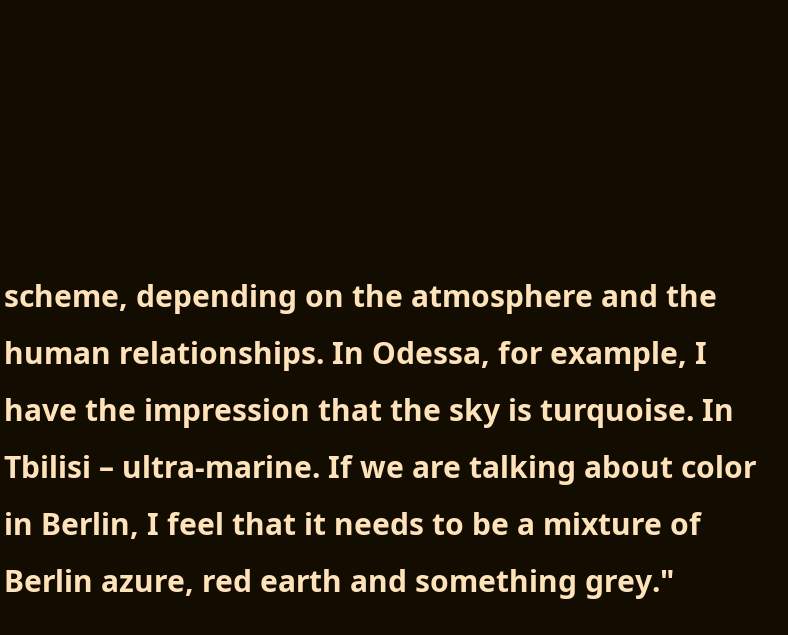scheme, depending on the atmosphere and the human relationships. In Odessa, for example, I have the impression that the sky is turquoise. In Tbilisi – ultra-marine. If we are talking about color in Berlin, I feel that it needs to be a mixture of Berlin azure, red earth and something grey."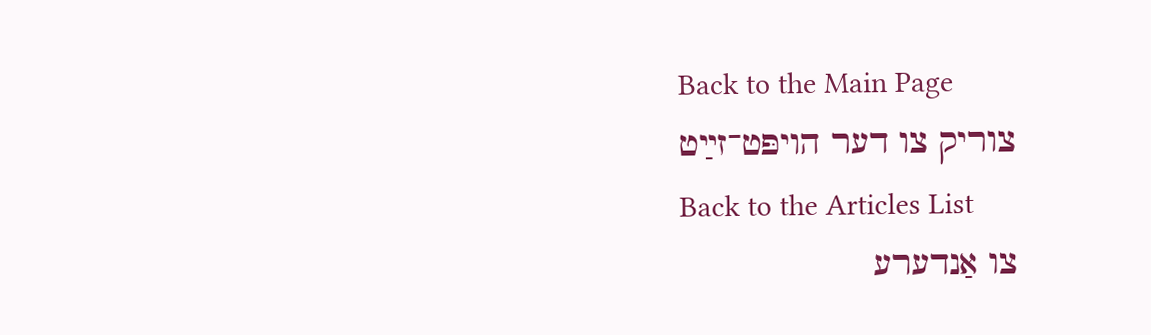Back to the Main Page
צוריק צו דער הויפּט־זײַט
Back to the Articles List
צו אַנדערע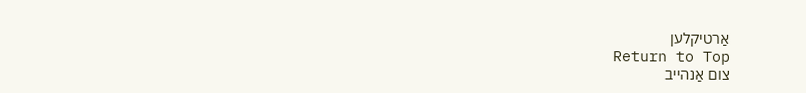אַרטיקלען
Return to Top
צום אַנהייב